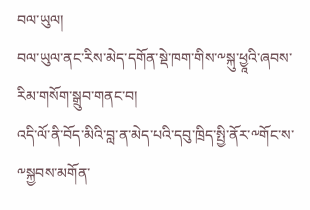བལ་ཡུལ།
བལ་ཡུལ་ནང་རིས་མེད་དགོན་སྡེ་ཁག་གིས་༸སྐུ་ཕྱཱའི་ཞབས་རིམ་གསོག་སྒྲུབ་གནང་བ།
འདི་ལོ་ནི་བོད་མིའི་བླ་ན་མེད་པའི་དབུ་ཁྲིད་སྤྱི་ནོར་༸གོང་ས་༸སྐྱབས་མགོན་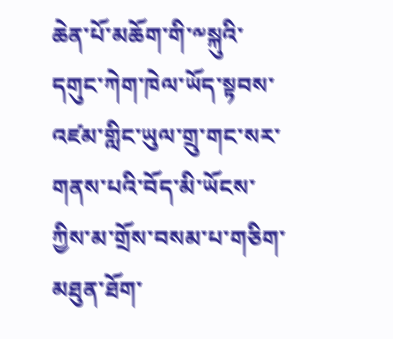ཆེན་པོ་མཆོག་གི་༸སྐུའི་དགུང་ཀེག་ཁེལ་ཡོད་སྟབས་འཛམ་གླིང་ཡུལ་གྲུ་གང་སར་གནས་པའི་བོད་མི་ཡོངས་ཀྱིས་མ་གྲོས་བསམ་པ་གཅིག་མཐུན་ཐོག་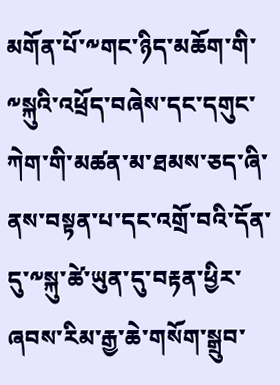མགོན་པོ་༸གང་ཉིད་མཆོག་གི་༸སྐུའི་འཕྲོད་བཞེས་དང་དགུང་ཀེག་གི་མཚན་མ་ཐམས་ཅད་ཞི་ནས་བསྟན་པ་དང་འགྲོ་བའི་དོན་དུ་༸སྐུ་ཚེ་ཡུན་དུ་བརྟན་ཕྱིར་ཞབས་རིམ་རྒྱ་ཆེ་གསོག་སྒྲུབ་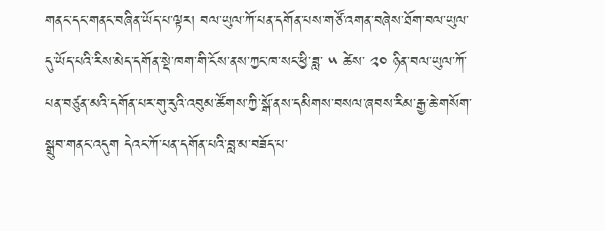གནང་དང་གནང་བཞིན་ཡོད་པ་ལྟར། བལ་ཡུལ་ཀོ་པན་དགོན་པས་གཙོ་འགན་བཞེས་ཐོག་བལ་ཡུལ་དུ་ཡོད་པའི་རིས་མེད་དགོན་སྡེ་ཁག་གི་ངོས་ནས་ཀྱང་ཁ་སང་ཕྱི་ཟླ་ ༥ ཚེས་ ༢༠ ཉིན་བལ་ཡུལ་ཀོ་པན་བཙུན་མའི་དགོན་པར་གུ་རུའི་འབུམ་ཚོགས་ཀྱི་སྒོ་ནས་དམིགས་བསལ་ཞབས་རིམ་རྒྱ་ཆེ་གསོག་སྒྲུབ་གནང་འདུག དེའང་ཀོ་པན་དགོན་པའི་བླ་མ་བཟོད་པ་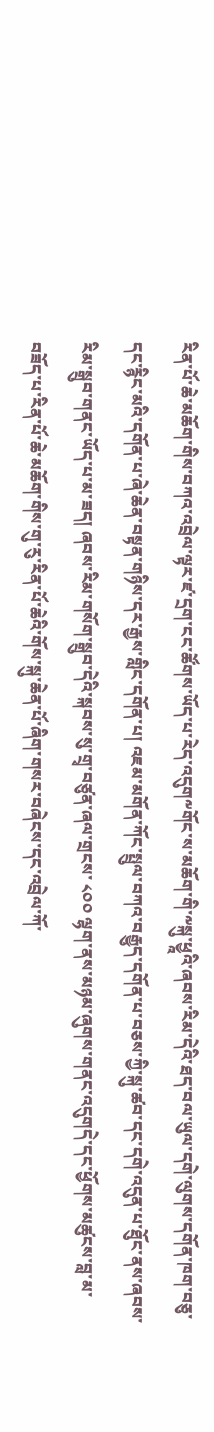རིན་པོ་ཆེ་མཆོག་གིས་བཀའ་འབྲེལ་ལྟར་ཛ་དྲག་ངང་ཚོགས་ཡོད་པ་རེད་འདུག༸གོང་ས་མཆོག་གི་༸སྐུ་ཕྱཱའི་ཞབས་རིམ་དེའི་ཐད་བལ་ཡུལ་དགེ་ལུགས་དགོན་ཁག་བཅུ་དང་རྙིང་མའི་དགོན་པ་ཞེ་ཆེན་བསྟན་གཉིས་དར་རྒྱས་གླིང་དགོན་པ། འཇམ་མགོན་ཀོང་སྤྲུལ་བཀའ་བརྒྱུད་དགོན་པ་བཅས་ཀྱི་སྐུ་ཚབ་དང་དགེ་འདུན་པ་ཐོུང་ནས་ཞབས་རིམ་སྒྲུབ་གནང་ཡོད་པ་མ་ཟད། ཞབས་རིམ་གསོག་སྒྲུབ་དེའི་སྐབས་སུ་གྲྭ་བཙུན་ཞལ་གྲངས་ ༨༠༠ ལྷག་ནས་མཉམ་ཞུགས་གནང་འདུགདེ་དང་ཕྱོགས་མཚུངས་བླ་མ་བཟོད་པ་རིན་པོ་ཆེ་མཆོག་གིས་གུ་རུ་རིན་པོ་ཆེའི་གོས་སྐུ་ཆེན་པོ་ཞིག་གསར་བཞེངས་དང་འབྲེལ་ཀོ་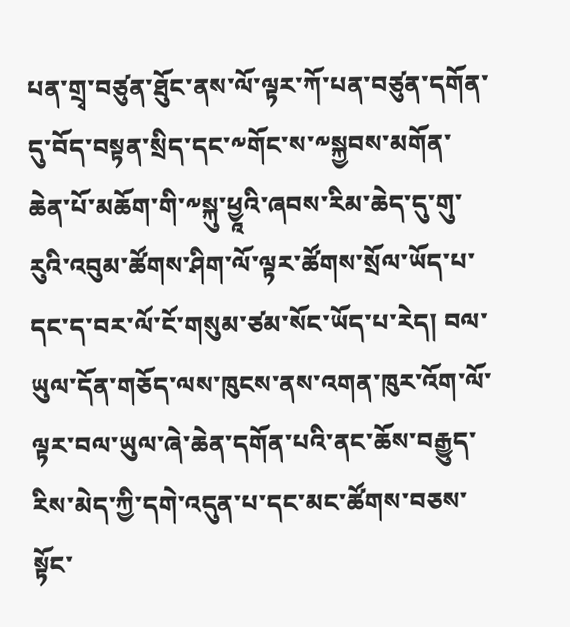པན་གྲྭ་བཙུན་ཐོུང་ནས་ལོ་ལྟར་ཀོ་པན་བཙུན་དགོན་དུ་བོད་བསྟན་སྲིད་དང་༸གོང་ས་༸སྐྱབས་མགོན་ཆེན་པོ་མཆོག་གི་༸སྐུ་ཕྱཱའི་ཞབས་རིམ་ཆེད་དུ་གུ་རུའི་འབུམ་ཚོགས་ཤིག་ལོ་ལྟར་ཚོགས་སྲོལ་ཡོད་པ་དང་ད་བར་ལོ་ངོ་གསུམ་ཙམ་སོང་ཡོད་པ་རེད། བལ་ཡུལ་དོན་གཅོད་ལས་ཁུངས་ནས་འགན་ཁུར་འོག་ལོ་ལྟར་བལ་ཡུལ་ཞེ་ཆེན་དགོན་པའི་ནང་ཆོས་བརྒྱུད་རིས་མེད་ཀྱི་དགེ་འདུན་པ་དང་མང་ཚོགས་བཅས་སྟོང་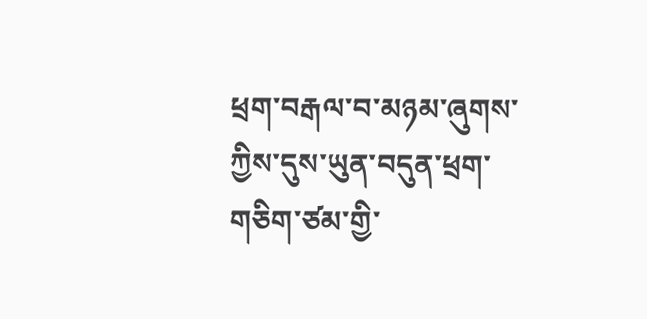ཕྲག་བརྒལ་བ་མཉམ་ཞུགས་ཀྱིས་དུས་ཡུན་བདུན་ཕྲག་གཅིག་ཙམ་གྱི་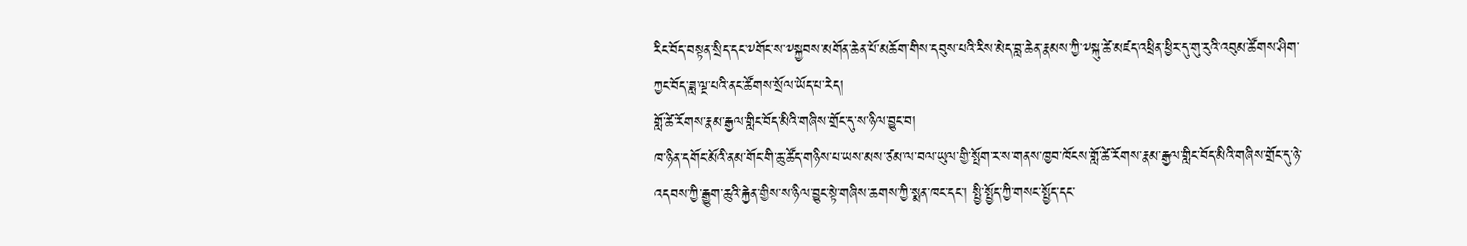རིང་བོད་བསྟན་སྲིད་དང་༸གོང་ས་༸སྐྱབས་མགོན་ཆེན་པོ་མཆོག་གིས་དབུས་པའི་རིས་མེད་བླ་ཆེན་རྣམས་ཀྱི་༸སྐུ་ཚེ་མཛད་འཕྲིན་ཕྱིར་དུ་གུ་རུའི་འབུམ་ཚོགས་ཤིག་ཀྱང་བོད་ཟླ་ལྔ་པའི་ནང་ཚོགས་སྲོལ་ཡོད་པ་རེད།
གློ་ཚེ་རོགས་རྣམ་རྒྱལ་གླིང་བོད་མིའི་གཞིས་གྲོང་དུ་ས་ཉིལ་བྱུང་བ།
ཁ་ཉིན་དགོང་མོའི་ནམ་གོང་གི་ཆུ་ཚོད་གཉིས་པ་ཡས་མས་ཙམ་ལ་བལ་ཡུལ་གྱི་སྤོག་ར་ས་གནས་ཁྱབ་ཁོངས་གློ་ཚེ་རོགས་རྣམ་རྒྱལ་གླིང་བོད་མིའི་གཞིས་གྲོང་དུ་ཉེ་འདབས་ཀྱི་རྒྱུག་ཆུའི་རྐྱེན་གྱིས་ས་ཉིལ་བྱུང་སྟེ་གཞིས་ཆགས་ཀྱི་སྨན་ཁང་དང་། སྤྱི་སྤྱོད་ཀྱི་གསང་སྤྱོད་དང་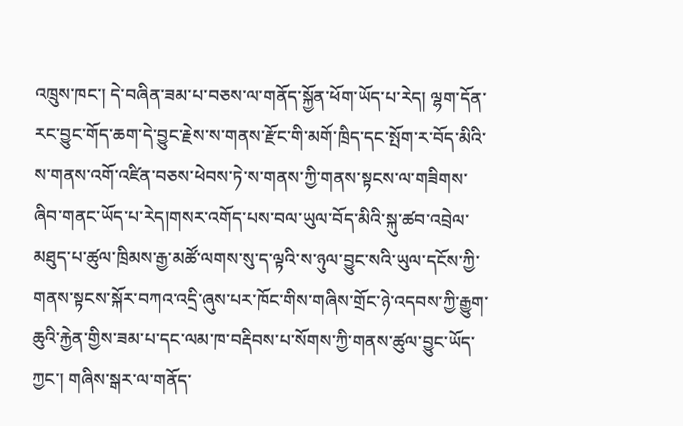འཁྲུས་ཁང་། དེ་བཞིན་ཟམ་པ་བཅས་ལ་གནོད་སྐྱོན་ཕོག་ཡོད་པ་རེད། ལྷག་དོན་རང་བྱུང་གོད་ཆག་དེ་བྱུང་རྗེས་ས་གནས་རྫོང་གི་མགོ་ཁྲིད་དང་སྤོག་ར་བོད་མིའི་ས་གནས་འགོ་འཛིན་བཅས་ཕེབས་ཏེ་ས་གནས་ཀྱི་གནས་སྟངས་ལ་གཟིགས་ཞིབ་གནང་ཡོད་པ་རེད།གསར་འགོད་པས་བལ་ཡུལ་བོད་མིའི་སྐུ་ཚབ་འབྲེལ་མཐུད་པ་ཚུལ་ཁྲིམས་རྒྱ་མཚོ་ལགས་སུ་ད་ལྟའི་ས་ཉུལ་བྱུང་སའི་ཡུལ་དངོས་ཀྱི་གནས་སྟངས་སྐོར་བཀའ་འདྲི་ཞུས་པར་ཁོང་གིས་གཞིས་གྲོང་ཉེ་འདབས་ཀྱི་རྒྱུག་ཆུའི་རྐྱེན་གྱིས་ཟམ་པ་དང་ལམ་ཁ་བརྡིབས་པ་སོགས་ཀྱི་གནས་ཚུལ་བྱུང་ཡོད་ཀྱང་། གཞིས་སྒར་ལ་གནོད་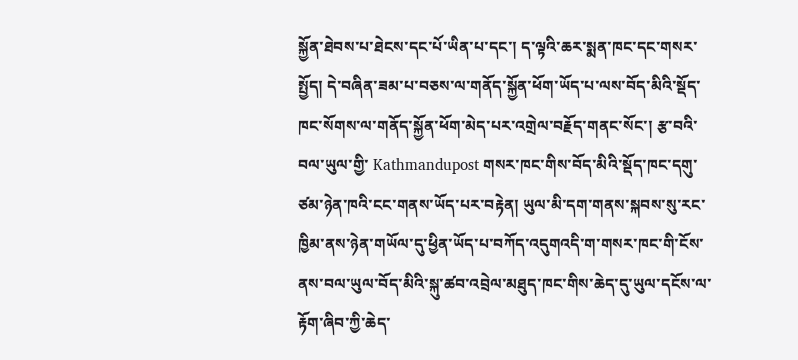སྐྱོན་ཐེབས་པ་ཐེངས་དང་པོ་ཡིན་པ་དང་། ད་ལྟའི་ཆར་སྨན་ཁང་དང་གསར་སྤྱོད། དེ་བཞིན་ཟམ་པ་བཅས་ལ་གནོད་སྐྱོན་ཕོག་ཡོད་པ་ལས་བོད་མིའི་སྡོད་ཁང་སོགས་ལ་གནོད་སྐྱོན་ཕོག་མེད་པར་འགྲེལ་བརྗོད་གནང་སོང་། རྩ་བའི་བལ་ཡུལ་གྱི་ Kathmandupost གསར་ཁང་གིས་བོད་མིའི་སྡོད་ཁང་དགུ་ཙམ་ཉེན་ཁའི་ངང་གནས་ཡོད་པར་བརྟེན། ཡུལ་མི་དག་གནས་སྐབས་སུ་རང་ཁྱིམ་ནས་ཉེན་གཡོལ་དུ་ཕྱིན་ཡོད་པ་བཀོད་འདུགའདི་ག་གསར་ཁང་གི་ངོས་ནས་བལ་ཡུལ་བོད་མིའི་སྐུ་ཚབ་འབྲེལ་མཐུད་ཁང་གིས་ཆེད་དུ་ཡུལ་དངོས་ལ་རྟོག་ཞིབ་ཀྱི་ཆེད་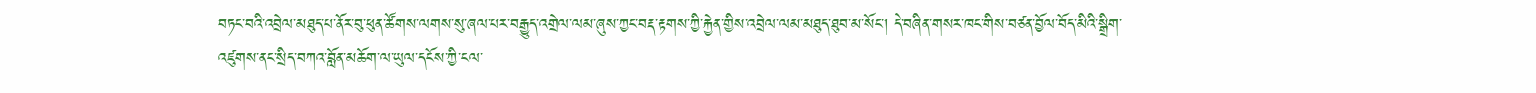བཏང་བའི་འབྲེལ་མཐུད་པ་ནོར་བུ་ཕུན་ཚོགས་ལགས་སུ་ཞལ་པར་བརྒྱུད་འགྲེལ་ལམ་ཞུས་ཀྱང་བརྡ་རྟགས་ཀྱི་རྐྱེན་གྱིས་འབྲེལ་ལམ་མཐུད་ཐུབ་མ་སོང་། དེ་བཞིན་གསར་ཁང་གིས་བཙན་བྱོལ་བོད་མིའི་སྒྲིག་འཛུགས་ནང་སྲིད་བཀའ་བློན་མཆོག་ལ་ཡུལ་དངོས་ཀྱི་ངལ་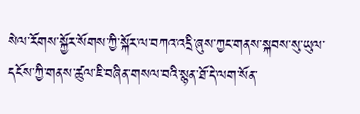སེལ་རོགས་སྐྱོར་སོགས་ཀྱི་སྐོར་ལ་བཀའ་འདྲི་ཞུས་ཀྱང་གནས་སྐབས་སུ་ཡུལ་དངོས་ཀྱི་གནས་ཚུལ་ཇི་བཞིན་གསལ་བའི་སྙན་ཐོ་དེ་ལག་སོན་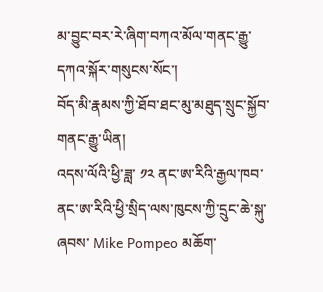མ་བྱུང་བར་རེ་ཞིག་བཀའ་མོལ་གནང་རྒྱུ་དཀའ་སྐོར་གསུངས་སོང་།
བོད་མི་རྣམས་ཀྱི་ཐོབ་ཐང་མུ་མཐུད་སྲུང་སྐྱོབ་གནང་རྒྱུ་ཡིན།
འདས་ལོའི་ཕྱི་ཟླ་ ༡༢ ནང་ཨ་རིའི་རྒྱལ་ཁབ་ནང་ཨ་རིའི་ཕྱི་སྲིད་ལས་ཁུངས་ཀྱི་དྲུང་ཆེ་སྐུ་ཞབས་ Mike Pompeo མཆོག་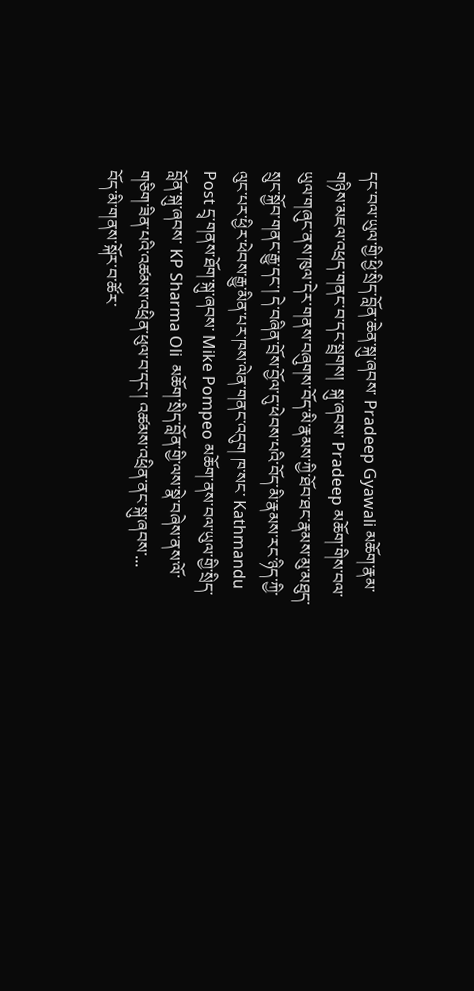དང་བལ་ཡུལ་གྱི་ཕྱི་སྲིད་བློན་ཆེན་སྐུ་ཞབས་ Pradeep Gyawali མཆོག་རྣམ་གཉིས་མཇལ་འཕྲད་གནང་བ་དང་སྦྲགས།  སྐུ་ཞབས་ Pradeep མཆོག་གིས་བལ་ཡུལ་གཞུང་ནས་ཁུལ་དེར་གནས་བཞུགས་བོད་མི་རྣམས་ཀྱི་ཐོབ་ཐང་རྣམས་མུ་མཐུད་སྲུང་སྐྱོབ་གནང་རྒྱུ་དང་། དེ་བཞིན་བྲོས་བྱོལ་དུ་ཕེབས་པའི་བོད་མི་རྣམས་རང་ཉིད་ཀྱི་ལུང་པར་ཕྱིར་ཕེབས་རྒྱུ་མིན་པར་ཁས་ལེན་གནང་འདུག ཁ་སང་ Kathmandu Post དྲྭ་གནས་ཐོག་སྐུ་ཞབས་ Mike Pompeo མཆོག་ནས་བལ་ཡུལ་གྱི་སྲིད་བློན་སྐུ་ཞབས་ KP Sharma Oli  མཆོག་སྲིད་བློན་གྱི་ལས་སྣེ་བཞེས་ནས་ལོ་གཅིག་ཟིན་པའི་འཚམས་འཕྲིན་ཕུལ་བ་དང་། འཚམས་འཕྲིན་ནང་སྐུ་ཞབས་...
བོད་མི་གནས་སྐོར་བ་ཚོར་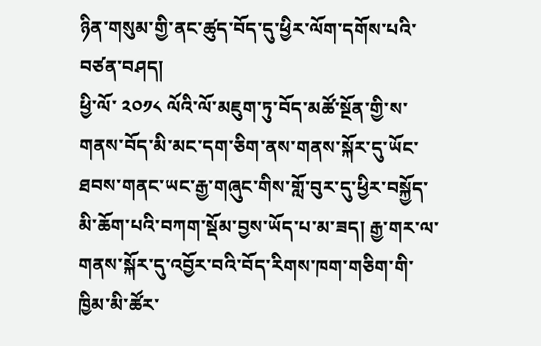ཉིན་གསུམ་གྱི་ནང་ཚུད་བོད་དུ་ཕྱིར་ལོག་དགོས་པའི་བཙན་བཤད།
ཕྱི་ལོ་ ༢༠༡༨ ལོའི་ལོ་མཇུག་ཏུ་བོད་མཚོ་སྔོན་གྱི་ས་གནས་བོད་མི་མང་དག་ཅིག་ནས་གནས་སྐོར་དུ་ཡོང་ཐབས་གནང་ཡང་རྒྱ་གཞུང་གིས་གློ་བུར་དུ་ཕྱིར་བསྐྱོད་མི་ཆོག་པའི་བཀག་སྡོམ་བྱས་ཡོད་པ་མ་ཟད། རྒྱ་གར་ལ་གནས་སྐོར་དུ་འབྱོར་བའི་བོད་རིགས་ཁག་གཅིག་གི་ཁྱིམ་མི་ཚོར་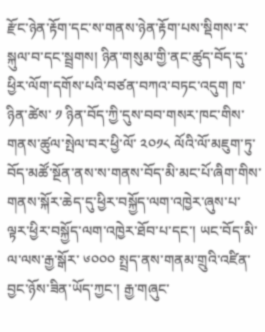རྫོང་ཉེན་རྟོག་དང་ས་གནས་ཉེན་རྟོག་པས་སྡིགས་ར་སྐུལ་བ་དང་སྦྲགས། ཉིན་གསུམ་གྱི་ནང་ཚུད་བོད་དུ་ཕྱིར་ལོག་དགོས་པའི་བཙན་བཀའ་བཏང་འདུག ཁ་ཉིན་ཚེས་ ༡ ཉིན་བོད་ཀྱི་དུས་བབ་གསར་ཁང་གིས་གནས་ཚུལ་སྤེལ་བར་ཕྱི་ལོ་ ༢༠༡༨ ལོའི་ལོ་མཇུག་ཏུ་བོད་མཚོ་སྔོན་ནས་ས་གནས་བོད་མི་མང་པོ་ཞིག་གིས་གནས་སྐོར་ཆེད་དུ་ཕྱིར་བསྐྱོད་ལག་འཁྱེར་ཞུས་པ་ལྟར་ཕྱིར་བསྐྱོད་ལག་འཁྱེར་ཐོབ་པ་དང་། ཡང་བོད་མི་ལ་ལས་རྒྱ་སྒོར་ ༦༠༠༠ སྤྲད་ནས་གནམ་གྲུའི་འཛིན་བྱང་ཉོས་ཟིན་ཡོད་ཀྱང་། རྒྱ་གཞུང་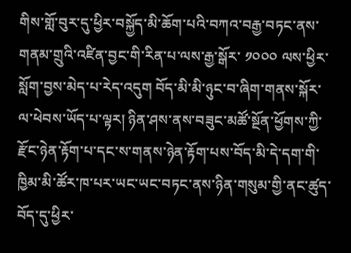གིས་གློ་བུར་དུ་ཕྱིར་བསྐྱོད་མི་ཆོག་པའི་བཀའ་བརྒྱ་བཏང་ནས་གནམ་གྲུའི་འཛིན་བྱང་གི་རིན་པ་ལས་རྒྱ་སྒོར་ ༡༠༠༠ ལས་ཕྱིར་སློག་བྱས་མེད་པ་རེད་འདུག བོད་མི་མི་ཉུང་བ་ཞིག་གནས་སྐོར་ལ་ཕེབས་ཡོད་པ་ལྟར། ཉིན་ཤས་ནས་བཟུང་མཚོ་སྔོན་ཕྱོགས་ཀྱི་རྫོང་ཉེན་རྟོག་པ་དང་ས་གནས་ཉེན་རྟོག་པས་བོད་མི་དེ་དག་གི་ཁྱིམ་མི་ཚོར་ཁ་པར་ཡང་ཡང་བཏང་ནས་ཉིན་གསུམ་གྱི་ནང་ཚུད་བོད་དུ་ཕྱིར་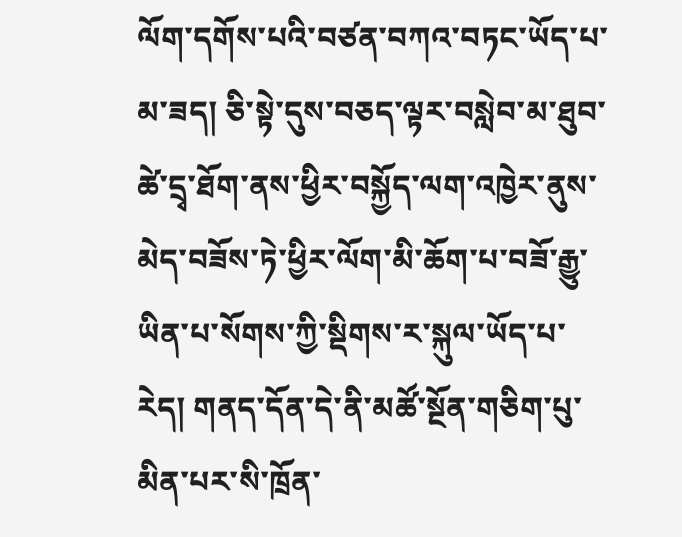ལོག་དགོས་པའི་བཙན་བཀའ་བཏང་ཡོད་པ་མ་ཟད། ཅི་སྟེ་དུས་བཅད་ལྟར་བསླེབ་མ་ཐུབ་ཚེ་དྲྭ་ཐོག་ནས་ཕྱིར་བསྐྱོད་ལག་འཁྱེར་ནུས་མེད་བཟོས་ཏེ་ཕྱིར་ལོག་མི་ཆོག་པ་བཟོ་རྒྱུ་ཡིན་པ་སོགས་ཀྱི་སྡིགས་ར་སྐུལ་ཡོད་པ་རེད། གནད་དོན་དེ་ནི་མཚོ་སྔོན་གཅིག་པུ་མིན་པར་སི་ཁྲོན་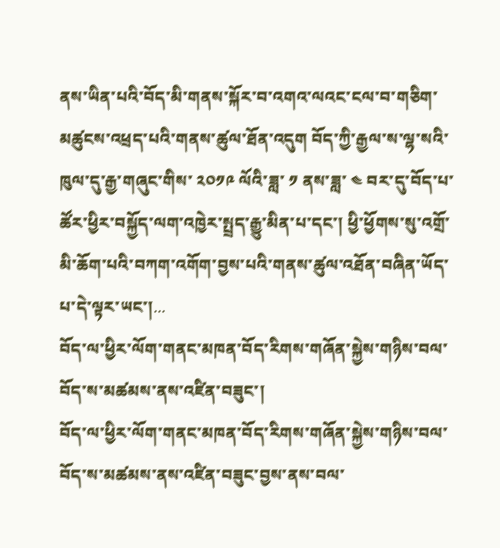ནས་ཡིན་པའི་བོད་མི་གནས་སྐོར་བ་འགའ་ལའང་ངལ་བ་གཅིག་མཚུངས་འཕྲད་པའི་གནས་ཚུལ་ཐོན་འདུག བོད་ཀྱི་རྒྱལ་ས་ལྷ་སའི་ཁུལ་དུ་རྒྱ་གཞུང་གིས་ ༢༠༡༩ ལོའི་ཟླ་ ༡ ནས་ཟླ་ ༤ བར་དུ་བོད་པ་ཚོར་ཕྱིར་བསྐྱོད་ལག་འཁྱེར་སྤྲད་རྒྱུ་མིན་པ་དང་། ཕྱི་ཕྱོགས་སུ་འགྲོ་མི་ཆོག་པའི་བཀག་འགོག་བྱས་པའི་གནས་ཚུལ་འཐོན་བཞིན་ཡོད་པ་དེ་ལྟར་ཡང་།...
བོད་ལ་ཕྱིར་ལོག་གནང་མཁན་བོད་རིགས་གཞོན་སྐྱེས་གཉིས་བལ་བོད་ས་མཚམས་ནས་འཛིན་བཟུང་།
བོད་ལ་ཕྱིར་ལོག་གནང་མཁན་བོད་རིགས་གཞོན་སྐྱེས་གཉིས་བལ་བོད་ས་མཚམས་ནས་འཛིན་བཟུང་བྱས་ནས་བལ་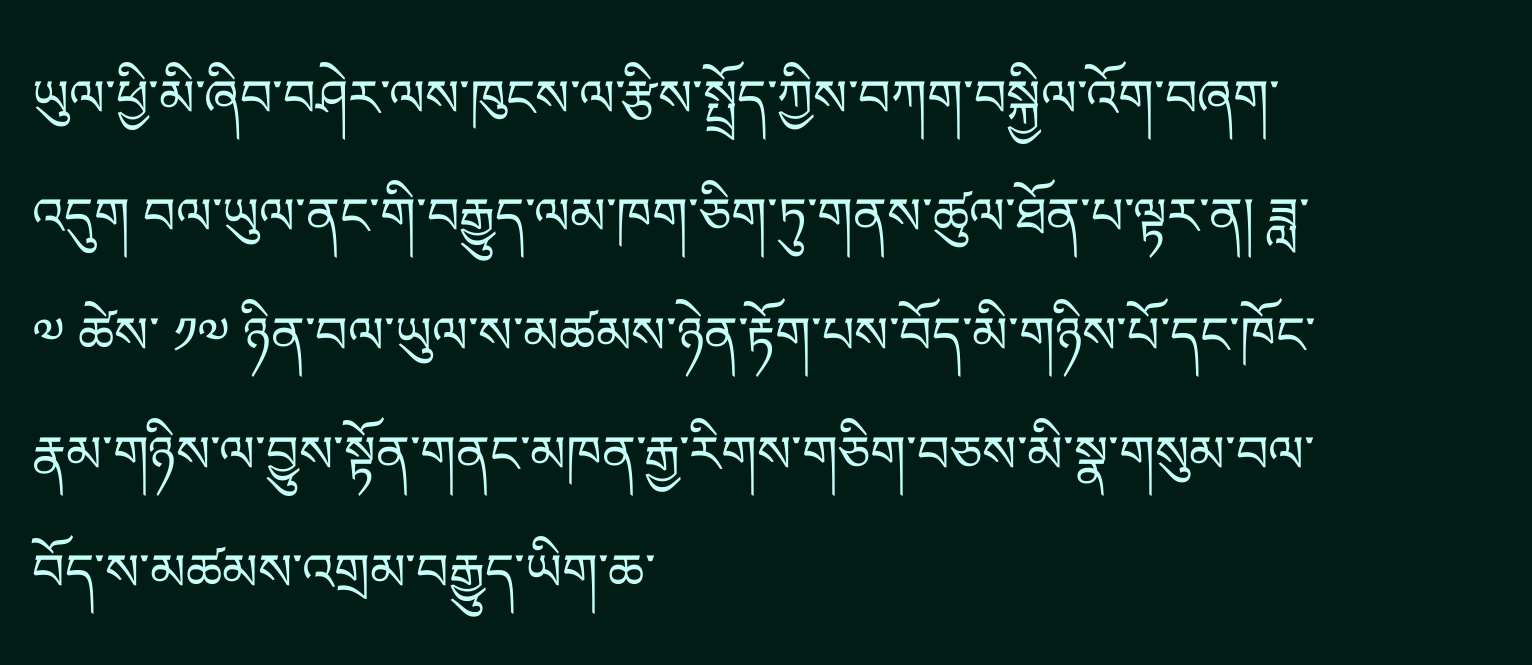ཡུལ་ཕྱི་མི་ཞིབ་བཤེར་ལས་ཁུངས་ལ་རྩིས་སྤྲོད་ཀྱིས་བཀག་བསྐྱིལ་འོག་བཞག་འདུག བལ་ཡུལ་ནང་གི་བརྒྱུད་ལམ་ཁག་ཅིག་ཏུ་གནས་ཚུལ་ཐོན་པ་ལྟར་ན། ཟླ་ ༧ ཚེས་ ༡༧ ཉིན་བལ་ཡུལ་ས་མཚམས་ཉེན་རྟོག་པས་བོད་མི་གཉིས་པོ་དང་ཁོང་རྣམ་གཉིས་ལ་བྱུས་སྟོན་གནང་མཁན་རྒྱ་རིགས་གཅིག་བཅས་མི་སྣ་གསུམ་བལ་བོད་ས་མཚམས་འགྲམ་བརྒྱུད་ཡིག་ཆ་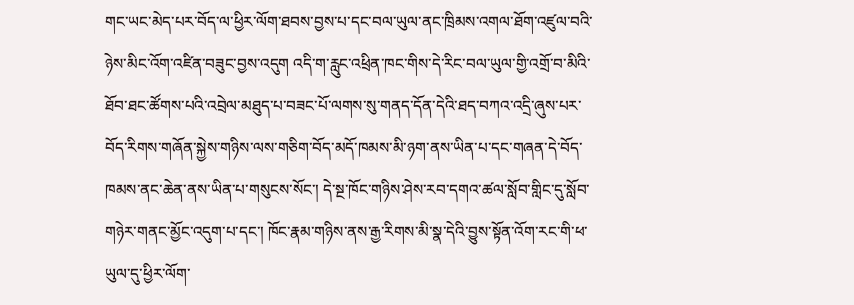གང་ཡང་མེད་པར་བོད་ལ་ཕྱིར་ལོག་ཐབས་བྱས་པ་དང་བལ་ཡུལ་ནང་ཁྲིམས་འགལ་ཐོག་འཛུལ་བའི་ཉེས་མིང་འོག་འཛིན་བཟུང་བྱས་འདུག འདི་ག་རླུང་འཕྲིན་ཁང་གིས་དེ་རིང་བལ་ཡུལ་གྱི་འགྲོ་བ་མིའི་ཐོབ་ཐང་ཚོགས་པའི་འབྲེལ་མཐུད་པ་བཟང་པོ་ལགས་སུ་གནད་དོན་དེའི་ཐད་བཀའ་འདྲི་ཞུས་པར་བོད་རིགས་གཞོན་སྐྱེས་གཉིས་ལས་གཅིག་བོད་མདོ་ཁམས་མི་ཉག་ནས་ཡིན་པ་དང་གཞན་དེ་བོད་ཁམས་ནང་ཆེན་ནས་ཡིན་པ་གསུངས་སོང་། དེ་སྔ་ཁོང་གཉིས་ཤེས་རབ་དགའ་ཚལ་སློབ་གླིང་དུ་སློབ་གཉེར་གནང་མྱོང་འདུག་པ་དང་། ཁོང་རྣམ་གཉིས་ནས་རྒྱ་རིགས་མི་སྣ་དེའི་བྱུས་སྟོན་འོག་རང་གི་ཕ་ཡུལ་དུ་ཕྱིར་ལོག་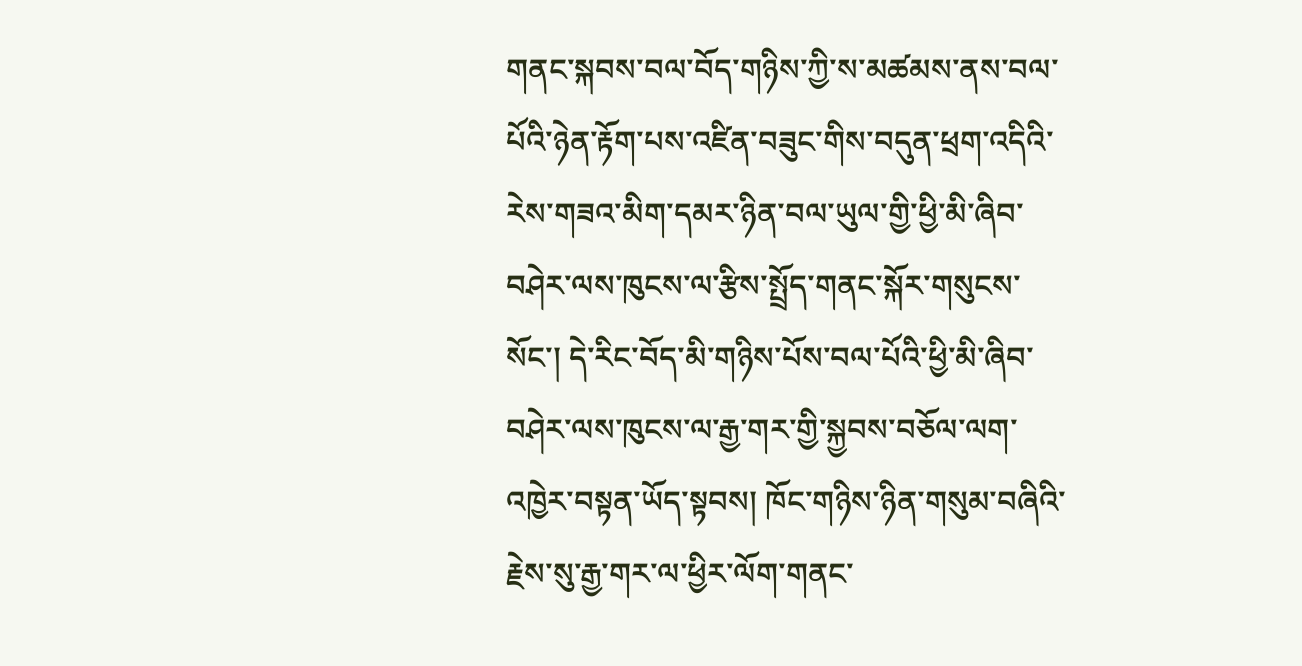གནང་སྐབས་བལ་བོད་གཉིས་ཀྱི་ས་མཚམས་ནས་བལ་པོའི་ཉེན་རྟོག་པས་འཛིན་བཟུང་གིས་བདུན་ཕྲག་འདིའི་རེས་གཟའ་མིག་དམར་ཉིན་བལ་ཡུལ་གྱི་ཕྱི་མི་ཞིབ་བཤེར་ལས་ཁུངས་ལ་རྩིས་སྤྲོད་གནང་སྐོར་གསུངས་སོང་། དེ་རིང་བོད་མི་གཉིས་པོས་བལ་པོའི་ཕྱི་མི་ཞིབ་བཤེར་ལས་ཁུངས་ལ་རྒྱ་གར་གྱི་སྐྱབས་བཅོལ་ལག་འཁྱེར་བསྟན་ཡོད་སྟབས། ཁོང་གཉིས་ཉིན་གསུམ་བཞིའི་རྗེས་སུ་རྒྱ་གར་ལ་ཕྱིར་ལོག་གནང་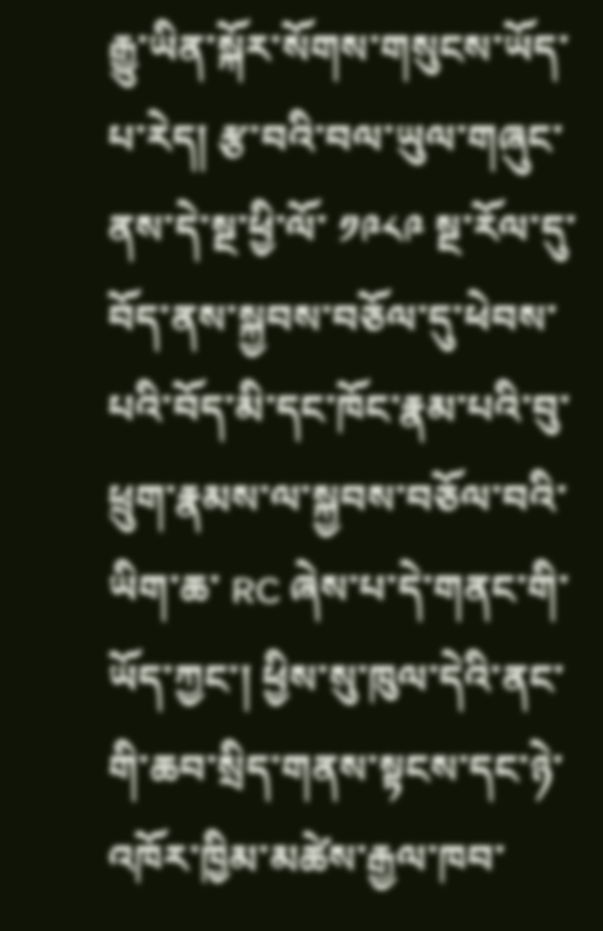རྒྱུ་ཡིན་སྐོར་སོགས་གསུངས་ཡོད་པ་རེད། རྩ་བའི་བལ་ཡུལ་གཞུང་ནས་དེ་སྔ་ཕྱི་ལོ་ ༡༩༨༩ སྔ་རོལ་དུ་བོད་ནས་སྐྱབས་བཅོལ་དུ་ཕེབས་པའི་བོད་མི་དང་ཁོང་རྣམ་པའི་བུ་ཕྲུག་རྣམས་ལ་སྐྱབས་བཅོལ་བའི་ཡིག་ཆ་ RC ཞེས་པ་དེ་གནང་གི་ཡོད་ཀྱང་། ཕྱིས་སུ་ཁུལ་དེའི་ནང་གི་ཆབ་སྲིད་གནས་སྟངས་དང་ཉེ་འཁོར་ཁྱིམ་མཚེས་རྒྱལ་ཁབ་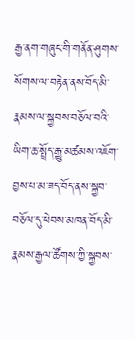རྒྱ་ནག་གཞུང་གི་གནོན་ཤུགས་སོགས་ལ་བརྟེན་ནས་བོད་མི་རྣམས་ལ་སྐྱབས་བཅོལ་བའི་ཡིག་ཆ་སྤྲོད་རྒྱུ་མཚམས་འཇོག་བྱས་པ་མ་ཟད་བོད་ནས་སྐྱབ་བཅོལ་དུ་ཕེབས་མཁན་བོད་མི་རྣམས་རྒྱལ་ཚོགས་ཀྱི་སྐྱབས་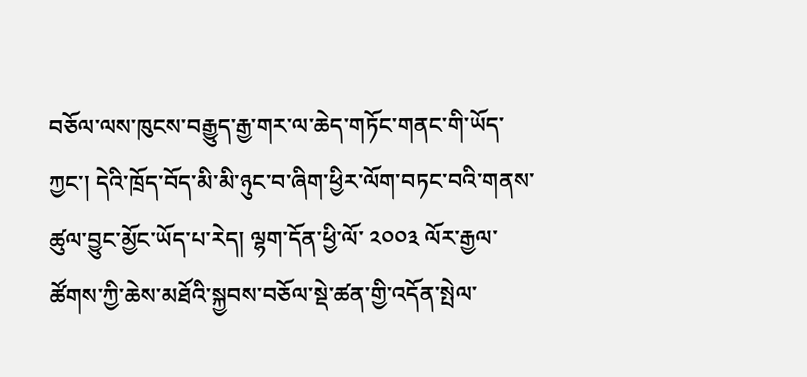བཅོལ་ལས་ཁུངས་བརྒྱུད་རྒྱ་གར་ལ་ཆེད་གཏོང་གནང་གི་ཡོད་ཀྱང་། དེའི་ཁྲོད་བོད་མི་མི་ཉུང་བ་ཞིག་ཕྱིར་ལོག་བཏང་བའི་གནས་ཚུལ་བྱུང་མྱོང་ཡོད་པ་རེད། ལྷག་དོན་ཕྱི་ལོ་ ༢༠༠༣ ལོར་རྒྱལ་ཚོགས་ཀྱི་ཆེས་མཐོའི་སྐྱབས་བཅོལ་སྡེ་ཚན་གྱི་འདོན་སྤེལ་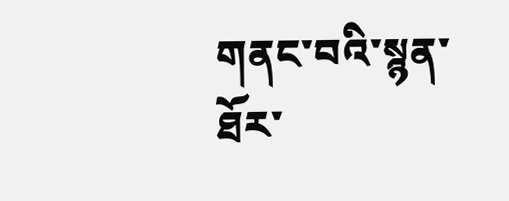གནང་བའི་སྙན་ཐོར་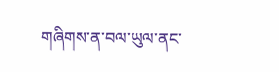གཞིགས་ན་བལ་ཡུལ་ནང་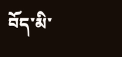བོད་མི་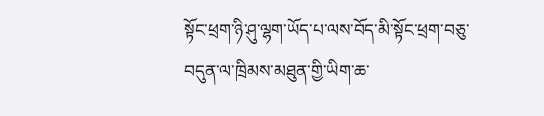སྟོང་ཕྲག་ཉི་ཤུ་ལྷག་ཡོད་པ་ལས་བོད་མི་སྟོང་ཕྲག་བཅུ་བདུན་ལ་ཁྲིམས་མཐུན་གྱི་ཡིག་ཆ་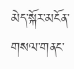མེད་སྐོར་མངོན་གསལ་གནང་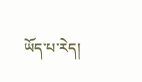ཡོད་པ་རེད།